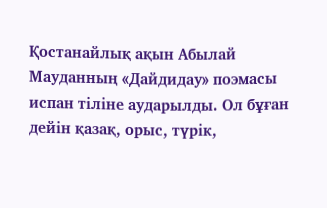Қостанайлық ақын Абылай Мауданның «Дайдидау» поэмасы испан тіліне аударылды. Ол бұған дейін қазақ, орыс, түрік,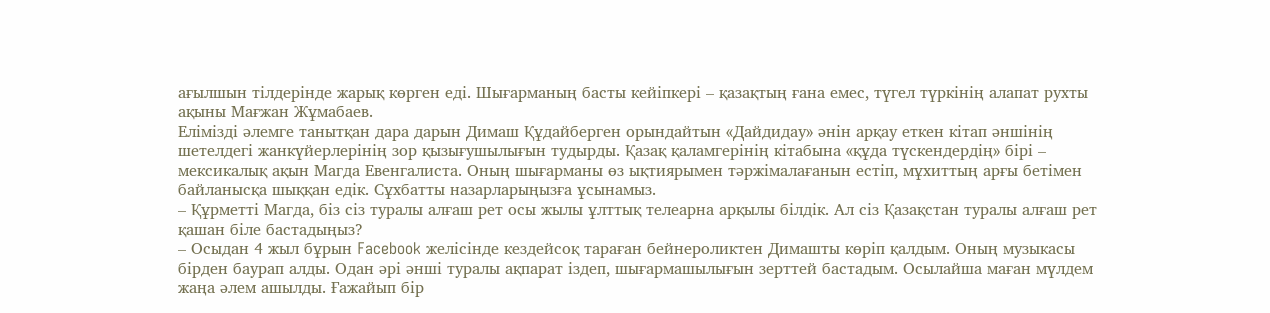ағылшын тілдерінде жарық көрген еді. Шығарманың басты кейіпкері – қазақтың ғана емес, түгел түркінің алапат рухты ақыны Мағжан Жұмабаев.
Елімізді әлемге танытқан дара дарын Димаш Құдайберген орындайтын «Дайдидау» әнін арқау еткен кітап әншінің шетелдегі жанкүйерлерінің зор қызығушылығын тудырды. Қазақ қаламгерінің кітабына «құда түскендердің» бірі – мексикалық ақын Магда Евенгалиста. Оның шығарманы өз ықтиярымен тәржімалағанын естіп, мұхиттың арғы бетімен байланысқа шыққан едік. Сұхбатты назарларыңызға ұсынамыз.
– Құрметті Магда, біз сіз туралы алғаш рет осы жылы ұлттық телеарна арқылы білдік. Ал сіз Қазақстан туралы алғаш рет қашан біле бастадыңыз?
– Осыдан 4 жыл бұрын Facebook желісінде кездейсоқ тараған бейнероликтен Димашты көріп қалдым. Оның музыкасы бірден баурап алды. Одан әрі әнші туралы ақпарат іздеп, шығармашылығын зерттей бастадым. Осылайша маған мүлдем жаңа әлем ашылды. Ғажайып бір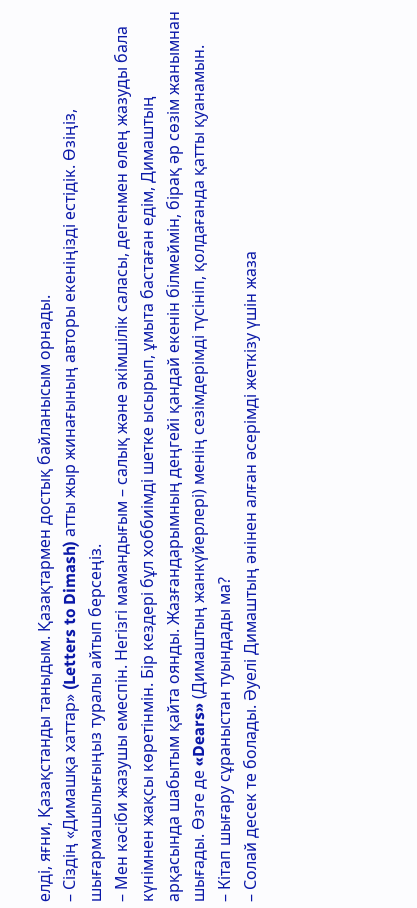елді, яғни, Қазақстанды таныдым. Қазақтармен достық байланысым орнады.
– Сіздің «Димашқа хаттар» (Letters to Dimash) атты жыр жинағының авторы екеніңізді естідік. Өзіңіз, шығармашылығыңыз туралы айтып берсеңіз.
– Мен кәсіби жазушы емеспін. Негізгі мамандығым – салық және әкімшілік саласы, дегенмен өлең жазуды бала күнімнен жақсы көретінмін. Бір кездері бұл хоббиімді шетке ысырып, ұмыта бастаған едім, Димаштың арқасында шабытым қайта оянды. Жазғандарымның деңгейі қандай екенін білмеймін, бірақ әр сөзім жанымнан шығады. Өзге де «Dears» (Димаштың жанкүйерлері) менің сезімдерімді түсініп, қолдағанда қатты қуанамын.
– Кітап шығару сұраныстан туындады ма?
– Солай десек те болады. Әуелі Димаштың әнінен алған әсерімді жеткізу үшін жаза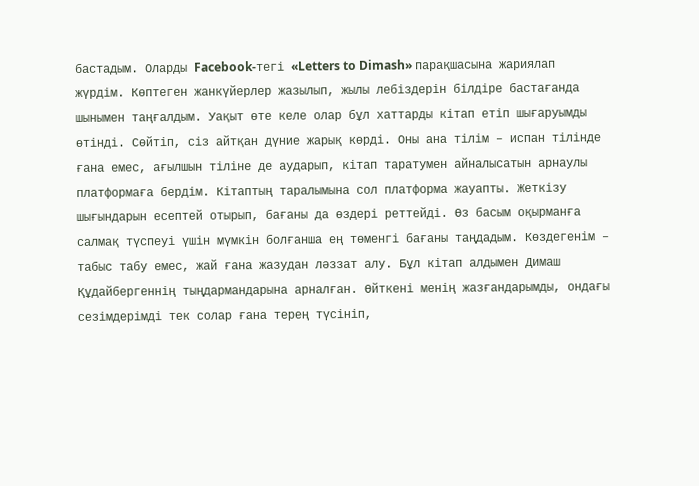бастадым. Оларды Facebook-тегі «Letters to Dimash» парақшасына жариялап жүрдім. Көптеген жанкүйерлер жазылып, жылы лебіздерін білдіре бастағанда шынымен таңғалдым. Уақыт өте келе олар бұл хаттарды кітап етіп шығаруымды өтінді. Сөйтіп, сіз айтқан дүние жарық көрді. Оны ана тілім – испан тілінде ғана емес, ағылшын тіліне де аударып, кітап таратумен айналысатын арнаулы платформаға бердім. Кітаптың таралымына сол платформа жауапты. Жеткізу шығындарын есептей отырып, бағаны да өздері реттейді. Өз басым оқырманға салмақ түспеуі үшін мүмкін болғанша ең төменгі бағаны таңдадым. Көздегенім – табыс табу емес, жай ғана жазудан ләззат алу. Бұл кітап алдымен Димаш Құдайбергеннің тыңдармандарына арналған. Өйткені менің жазғандарымды, ондағы сезімдерімді тек солар ғана терең түсініп,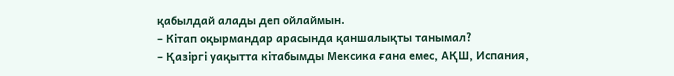қабылдай алады деп ойлаймын.
– Кітап оқырмандар арасында қаншалықты танымал?
– Қазіргі уақытта кітабымды Мексика ғана емес, АҚШ, Испания,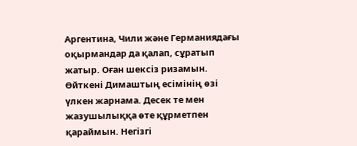Аргентина, Чили және Германиядағы оқырмандар да қалап, сұратып жатыр. Оған шексіз ризамын. Өйткені Димаштың есімінің өзі үлкен жарнама. Десек те мен жазушылыққа өте құрметпен қараймын. Негізгі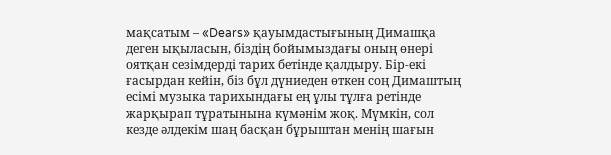мақсатым – «Dears» қауымдастығының Димашқа деген ықыласын, біздің бойымыздағы оның өнері оятқан сезімдерді тарих бетінде қалдыру. Бір-екі ғасырдан кейін, біз бұл дүниеден өткен соң Димаштың есімі музыка тарихындағы ең ұлы тұлға ретінде жарқырап тұратынына күмәнім жоқ. Мүмкін, сол кезде әлдекім шаң басқан бұрыштан менің шағын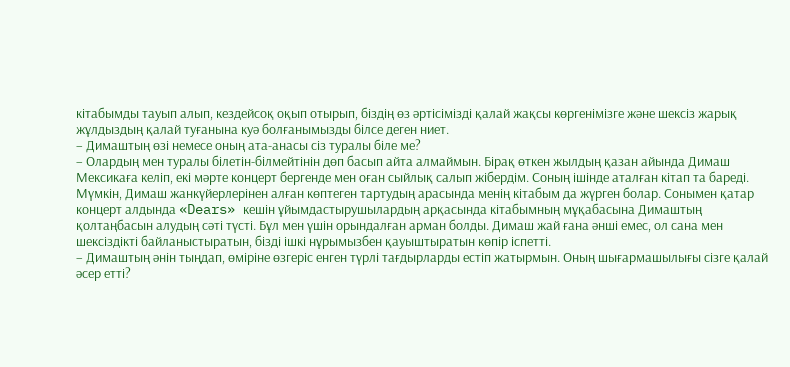кітабымды тауып алып, кездейсоқ оқып отырып, біздің өз әртісімізді қалай жақсы көргенімізге және шексіз жарық жұлдыздың қалай туғанына куә болғанымызды білсе деген ниет.
– Димаштың өзі немесе оның ата-анасы сіз туралы біле ме?
– Олардың мен туралы білетін-білмейтінін дөп басып айта алмаймын. Бірақ өткен жылдың қазан айында Димаш Мексикаға келіп, екі мәрте концерт бергенде мен оған сыйлық салып жібердім. Соның ішінде аталған кітап та бареді. Мүмкін, Димаш жанкүйерлерінен алған көптеген тартудың арасында менің кітабым да жүрген болар. Сонымен қатар концерт алдында «Dears» кешін ұйымдастырушылардың арқасында кітабымның мұқабасына Димаштың қолтаңбасын алудың сәті түсті. Бұл мен үшін орындалған арман болды. Димаш жай ғана әнші емес, ол сана мен шексіздікті байланыстыратын, бізді ішкі нұрымызбен қауыштыратын көпір іспетті.
– Димаштың әнін тыңдап, өміріне өзгеріс енген түрлі тағдырларды естіп жатырмын. Оның шығармашылығы сізге қалай әсер етті?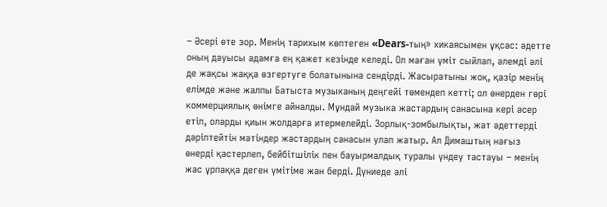– Әсері өте зор. Менің тарихым көптеген «Dears-тың» хикаясымен ұқсас: әдетте оның дауысы адамға ең қажет кезінде келеді. Ол маған үміт сыйлап, әлемді әлі де жақсы жаққа өзгертуге болатынына сендірді. Жасыратыны жоқ, қазір менің елімде және жалпы Батыста музыканың деңгейі төмендеп кетті; ол өнерден гөрі коммерциялық өнімге айналды. Мұндай музыка жастардың санасына кері әсер етіп, оларды қиын жолдарға итермелейді. Зорлық-зомбылықты, жат әдеттерді дәріптейтін мәтіндер жастардың санасын улап жатыр. Ал Димаштың нағыз өнерді қастерлеп, бейбітшілік пен бауырмалдық туралы үндеу тастауы – менің жас ұрпаққа деген үмітіме жан берді. Дүниеде әлі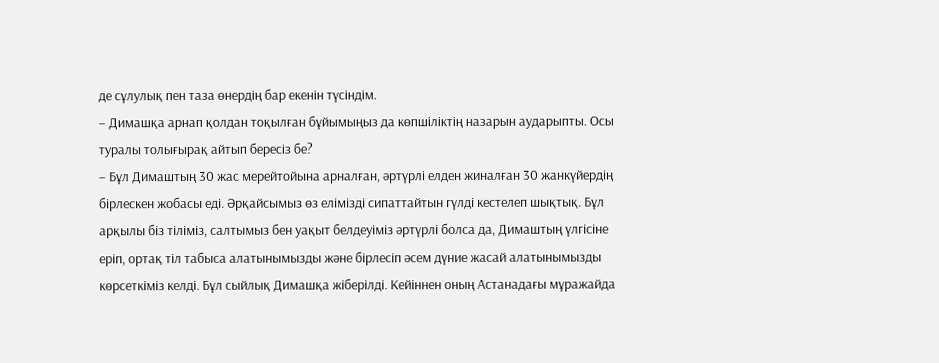де сұлулық пен таза өнердің бар екенін түсіндім.
– Димашқа арнап қолдан тоқылған бұйымыңыз да көпшіліктің назарын аударыпты. Осы туралы толығырақ айтып бересіз бе?
– Бұл Димаштың 30 жас мерейтойына арналған, әртүрлі елден жиналған 30 жанкүйердің бірлескен жобасы еді. Әрқайсымыз өз елімізді сипаттайтын гүлді кестелеп шықтық. Бұл арқылы біз тіліміз, салтымыз бен уақыт белдеуіміз әртүрлі болса да, Димаштың үлгісіне еріп, ортақ тіл табыса алатынымызды және бірлесіп әсем дүние жасай алатынымызды көрсеткіміз келді. Бұл сыйлық Димашқа жіберілді. Кейіннен оның Астанадағы мұражайда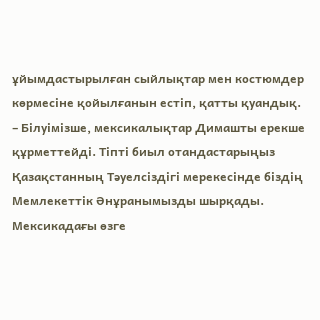ұйымдастырылған сыйлықтар мен костюмдер көрмесіне қойылғанын естіп, қатты қуандық.
– Білуімізше, мексикалықтар Димашты ерекше құрметтейді. Тіпті биыл отандастарыңыз Қазақстанның Тәуелсіздігі мерекесінде біздің Мемлекеттік Әнұранымызды шырқады. Мексикадағы өзге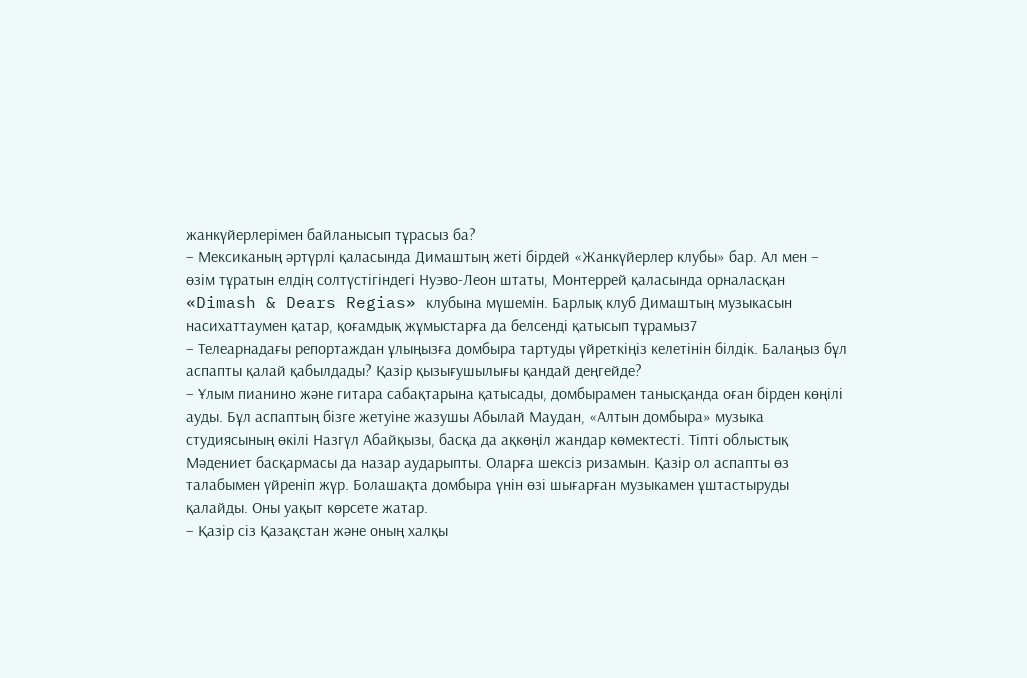жанкүйерлерімен байланысып тұрасыз ба?
– Мексиканың әртүрлі қаласында Димаштың жеті бірдей «Жанкүйерлер клубы» бар. Ал мен – өзім тұратын елдің солтүстігіндегі Нуэво-Леон штаты, Монтеррей қаласында орналасқан «Dimash & Dears Regias» клубына мүшемін. Барлық клуб Димаштың музыкасын насихаттаумен қатар, қоғамдық жұмыстарға да белсенді қатысып тұрамыз7
– Телеарнадағы репортаждан ұлыңызға домбыра тартуды үйреткіңіз келетінін білдік. Балаңыз бұл аспапты қалай қабылдады? Қазір қызығушылығы қандай деңгейде?
– Ұлым пианино және гитара сабақтарына қатысады, домбырамен танысқанда оған бірден көңілі ауды. Бұл аспаптың бізге жетуіне жазушы Абылай Маудан, «Алтын домбыра» музыка студиясының өкілі Назгүл Абайқызы, басқа да ақкөңіл жандар көмектесті. Тіпті облыстық Мәдениет басқармасы да назар аударыпты. Оларға шексіз ризамын. Қазір ол аспапты өз талабымен үйреніп жүр. Болашақта домбыра үнін өзі шығарған музыкамен ұштастыруды қалайды. Оны уақыт көрсете жатар.
– Қазір сіз Қазақстан және оның халқы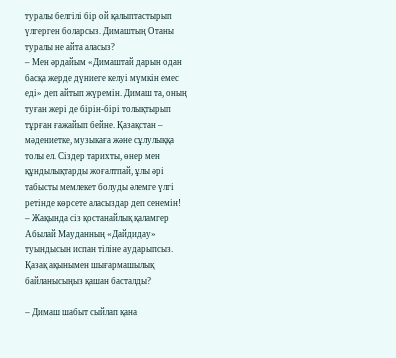туралы белгілі бір ой қалыптастырып үлгерген боларсыз. Димаштың Отаны туралы не айта аласыз?
– Мен әрдайым «Димаштай дарын одан басқа жерде дүниеге келуі мүмкін емес еді» деп айтып жүремін. Димаш та, оның туған жері де бірін-бірі толықтырып тұрған ғажайып бейне. Қазақстан – мәдениетке, музыкаға және сұлулыққа толы ел. Сіздер тарихты, өнер мен құндылықтарды жоғалтпай, ұлы әрі табысты мемлекет болуды әлемге үлгі ретінде көрсете аласыздар деп сенемін!
– Жақында сіз қостанайлық қаламгер Абылай Мауданның «Дайдидау» туындысын испан тіліне аударыпсыз. Қазақ ақынымен шығармашылық байланысыңыз қашан басталды?

– Димаш шабыт сыйлап қана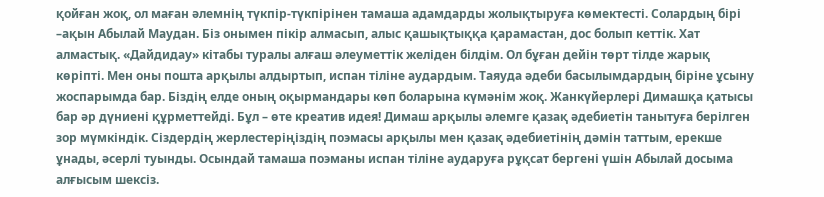қойған жоқ, ол маған әлемнің түкпір-түкпірінен тамаша адамдарды жолықтыруға көмектесті. Солардың бірі –ақын Абылай Маудан. Біз онымен пікір алмасып, алыс қашықтыққа қарамастан, дос болып кеттік. Хат алмастық. «Дайдидау» кітабы туралы алғаш әлеуметтік желіден білдім. Ол бұған дейін төрт тілде жарық көріпті. Мен оны пошта арқылы алдыртып, испан тіліне аудардым. Таяуда әдеби басылымдардың біріне ұсыну жоспарымда бар. Біздің елде оның оқырмандары көп боларына күмәнім жоқ. Жанкүйерлері Димашқа қатысы бар әр дүниені құрметтейді. Бұл – өте креатив идея! Димаш арқылы әлемге қазақ әдебиетін танытуға берілген зор мүмкіндік. Сіздердің жерлестеріңіздің поэмасы арқылы мен қазақ әдебиетінің дәмін таттым, ерекше ұнады, әсерлі туынды. Осындай тамаша поэманы испан тіліне аударуға рұқсат бергені үшін Абылай досыма алғысым шексіз.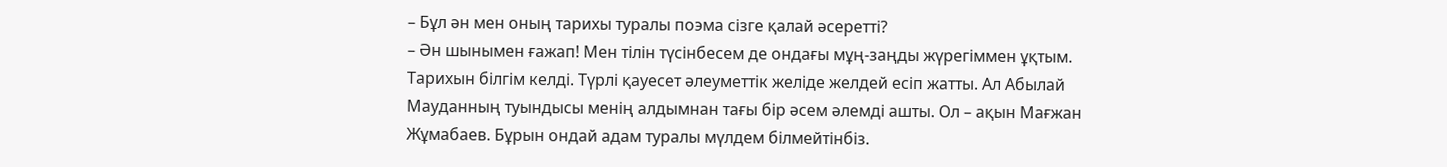– Бұл ән мен оның тарихы туралы поэма сізге қалай әсеретті?
– Ән шынымен ғажап! Мен тілін түсінбесем де ондағы мұң-заңды жүрегіммен ұқтым. Тарихын білгім келді. Түрлі қауесет әлеуметтік желіде желдей есіп жатты. Ал Абылай Мауданның туындысы менің алдымнан тағы бір әсем әлемді ашты. Ол – ақын Мағжан Жұмабаев. Бұрын ондай адам туралы мүлдем білмейтінбіз.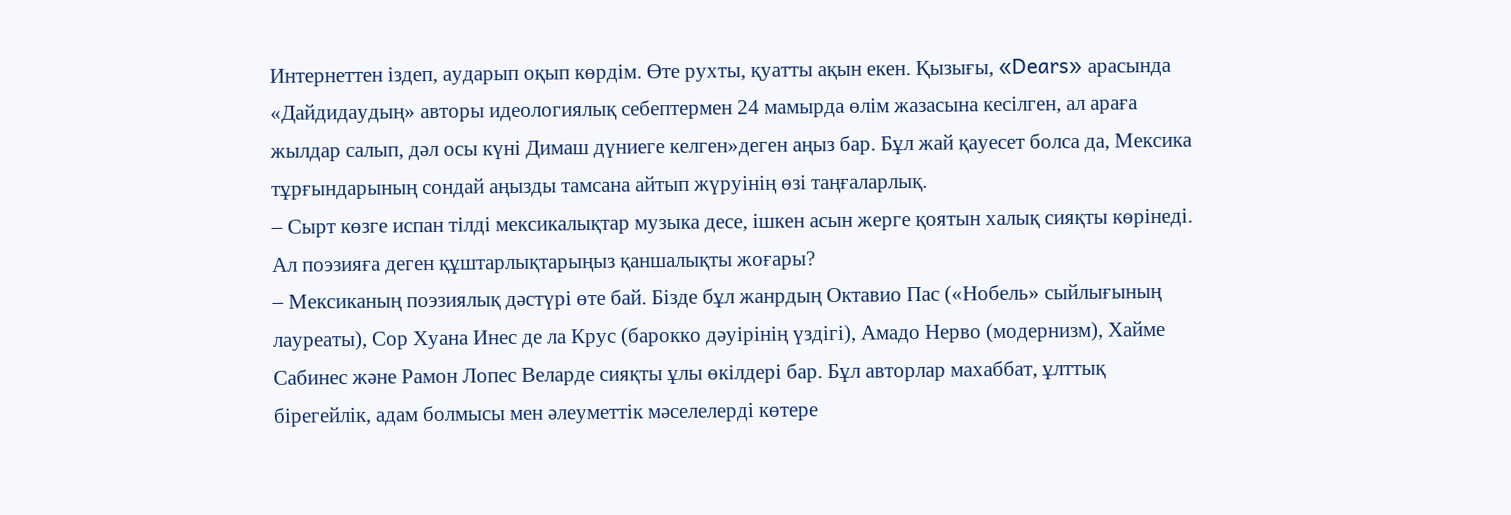Интернеттен іздеп, аударып оқып көрдім. Өте рухты, қуатты ақын екен. Қызығы, «Dears» арасында «Дайдидаудың» авторы идеологиялық себептермен 24 мамырда өлім жазасына кесілген, ал араға жылдар салып, дәл осы күні Димаш дүниеге келген»деген аңыз бар. Бұл жай қауесет болса да, Мексика тұрғындарының сондай аңызды тамсана айтып жүруінің өзі таңғаларлық.
– Сырт көзге испан тілді мексикалықтар музыка десе, ішкен асын жерге қоятын халық сияқты көрінеді. Ал поэзияға деген құштарлықтарыңыз қаншалықты жоғары?
– Мексиканың поэзиялық дәстүрі өте бай. Бізде бұл жанрдың Октавио Пас («Нобель» сыйлығының лауреаты), Сор Хуана Инес де ла Крус (барокко дәуірінің үздігі), Амадо Нерво (модернизм), Хайме Сабинес және Рамон Лопес Веларде сияқты ұлы өкілдері бар. Бұл авторлар махаббат, ұлттық бірегейлік, адам болмысы мен әлеуметтік мәселелерді көтере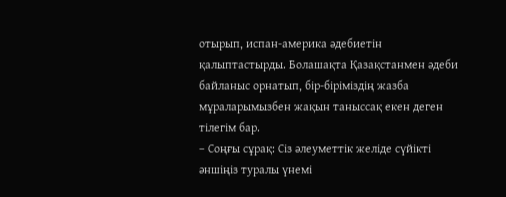отырып, испан-америка әдебиетін қалыптастырды. Болашақта Қазақстанмен әдеби байланыс орнатып, бір-біріміздің жазба мұраларымызбен жақын таныссақ екен деген тілегім бар.
– Соңғы сұрақ: Сіз әлеуметтік желіде сүйікті әншіңіз туралы үнемі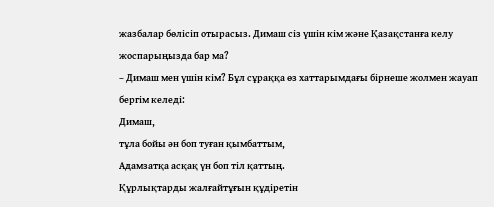жазбалар бөлісіп отырасыз. Димаш сіз үшін кім және Қазақстанға келу жоспарыңызда бар ма?
– Димаш мен үшін кім? Бұл сұраққа өз хаттарымдағы бірнеше жолмен жауап бергім келеді:
Димаш,
тұла бойы ән боп туған қымбаттым,
Адамзатқа асқақ үн боп тіл қаттың.
Құрлықтарды жалғайтұғын құдіретін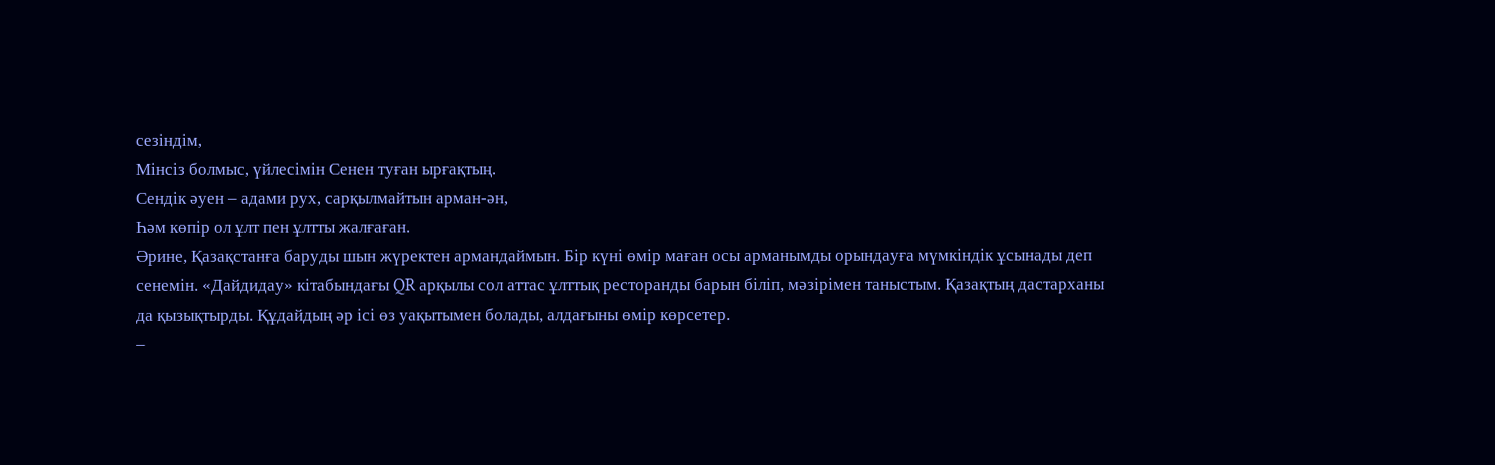сезіндім,
Мінсіз болмыс, үйлесімін Сенен туған ырғақтың.
Сендік әуен – адами рух, сарқылмайтын арман-ән,
Һәм көпір ол ұлт пен ұлтты жалғаған.
Әрине, Қазақстанға баруды шын жүректен армандаймын. Бір күні өмір маған осы арманымды орындауға мүмкіндік ұсынады деп сенемін. «Дайдидау» кітабындағы QR арқылы сол аттас ұлттық ресторанды барын біліп, мәзірімен таныстым. Қазақтың дастарханы да қызықтырды. Құдайдың әр ісі өз уақытымен болады, алдағыны өмір көрсетер.
–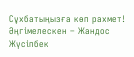Сұхбатыңызға көп рахмет!
Әңгімелескен – Жандос Жүсіпбек